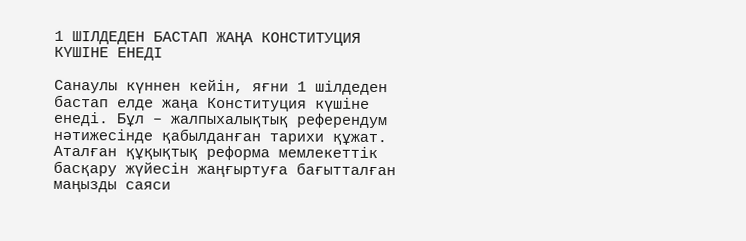1 ШІЛДЕДЕН БАСТАП ЖАҢА КОНСТИТУЦИЯ КҮШІНЕ ЕНЕДІ

Санаулы күннен кейін, яғни 1 шілдеден бастап елде жаңа Конституция күшіне енеді. Бұл – жалпыхалықтық референдум нәтижесінде қабылданған тарихи құжат. Аталған құқықтық реформа мемлекеттік басқару жүйесін жаңғыртуға бағытталған маңызды саяси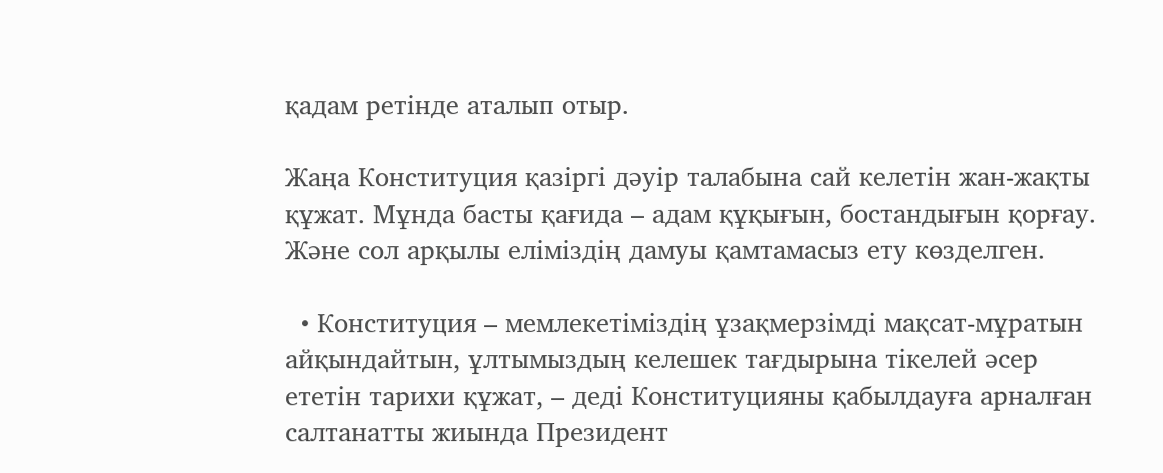қадам ретінде аталып отыр.

Жаңа Конституция қазіргі дәуір талабына сай келетін жан-жақты құжат. Мұнда басты қағида – адам құқығын, бостандығын қорғау. Және сол арқылы еліміздің дамуы қамтамасыз ету көзделген.

  • Конституция – мемлекетіміздің ұзақмерзімді мақсат-мұратын айқындайтын, ұлтымыздың келешек тағдырына тікелей әсер ететін тарихи құжат, – деді Конституцияны қабылдауға арналған салтанатты жиында Президент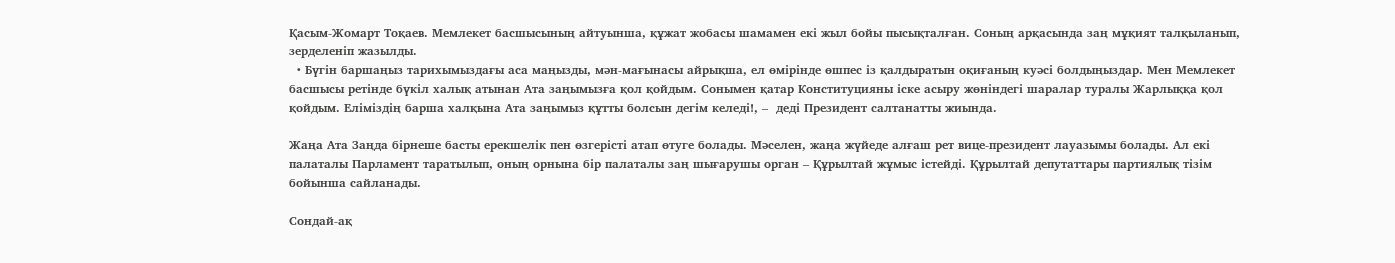Қасым-Жомарт Тоқаев. Мемлекет басшысының айтуынша, құжат жобасы шамамен екі жыл бойы пысықталған. Соның арқасында заң мұқият талқыланып, зерделеніп жазылды.
  • Бүгін баршаңыз тарихымыздағы аса маңызды, мән-мағынасы айрықша, ел өмірінде өшпес із қалдыратын оқиғаның куәсі болдыңыздар. Мен Мемлекет басшысы ретінде бүкіл халық атынан Ата заңымызға қол қойдым. Сонымен қатар Конституцияны іске асыру жөніндегі шаралар туралы Жарлыққа қол қойдым. Еліміздің барша халқына Ата заңымыз құтты болсын дегім келеді!, –  деді Президент салтанатты жиында.

Жаңа Ата Заңда бірнеше басты ерекшелік пен өзгерісті атап өтуге болады. Мәселен, жаңа жүйеде алғаш рет вице-президент лауазымы болады. Ал екі палаталы Парламент таратылып, оның орнына бір палаталы заң шығарушы орган – Құрылтай жұмыс істейді. Құрылтай депутаттары партиялық тізім бойынша сайланады.

Сондай-ақ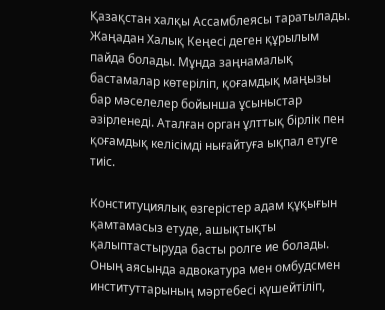Қазақстан халқы Ассамблеясы таратылады. Жаңадан Халық Кеңесі деген құрылым пайда болады. Мұнда заңнамалық бастамалар көтеріліп, қоғамдық маңызы бар мәселелер бойынша ұсыныстар әзірленеді. Аталған орган ұлттық бірлік пен қоғамдық келісімді нығайтуға ықпал етуге тиіс.

Конституциялық өзгерістер адам құқығын қамтамасыз етуде, ашықтықты қалыптастыруда басты ролге ие болады. Оның аясында адвокатура мен омбудсмен институттарының мәртебесі күшейтіліп,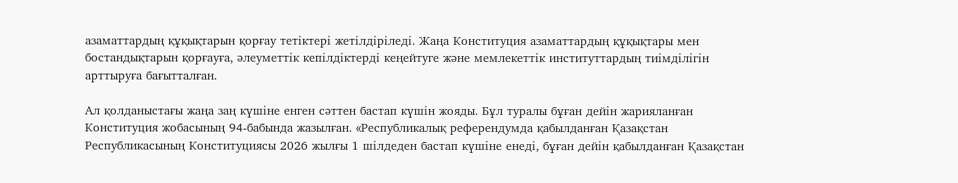азаматтардың құқықтарын қорғау тетіктері жетілдіріледі. Жаңа Конституция азаматтардың құқықтары мен бостандықтарын қорғауға, әлеуметтік кепілдіктерді кеңейтуге және мемлекеттік институттардың тиімділігін арттыруға бағытталған.

Ал қолданыстағы жаңа заң күшіне енген сәттен бастап күшін жояды. Бұл туралы бұған дейін жарияланған Конституция жобасының 94-бабында жазылған. «Республикалық референдумда қабылданған Қазақстан Республикасының Конституциясы 2026 жылғы 1 шілдеден бастап күшіне енеді, бұған дейін қабылданған Қазақстан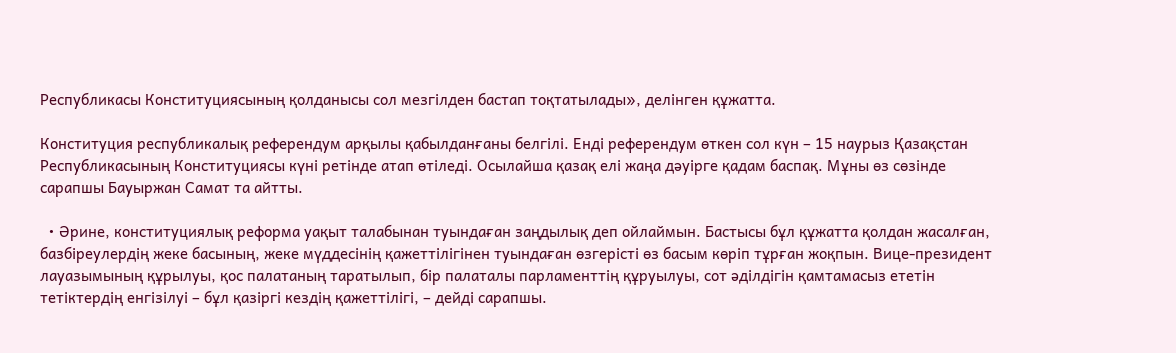Республикасы Конституциясының қолданысы сол мезгілден бастап тоқтатылады», делінген құжатта.

Конституция республикалық референдум арқылы қабылданғаны белгілі. Енді референдум өткен сол күн – 15 наурыз Қазақстан Республикасының Конституциясы күні ретінде атап өтіледі. Осылайша қазақ елі жаңа дәуірге қадам баспақ. Мұны өз сөзінде сарапшы Бауыржан Самат та айтты.

  • Әрине, конституциялық реформа уақыт талабынан туындаған заңдылық деп ойлаймын. Бастысы бұл құжатта қолдан жасалған, базбіреулердің жеке басының, жеке мүддесінің қажеттілігінен туындаған өзгерісті өз басым көріп тұрған жоқпын. Вице-президент лауазымының құрылуы, қос палатаның таратылып, бір палаталы парламенттің құруылуы, сот әділдігін қамтамасыз ететін тетіктердің енгізілуі – бұл қазіргі кездің қажеттілігі, – дейді сарапшы.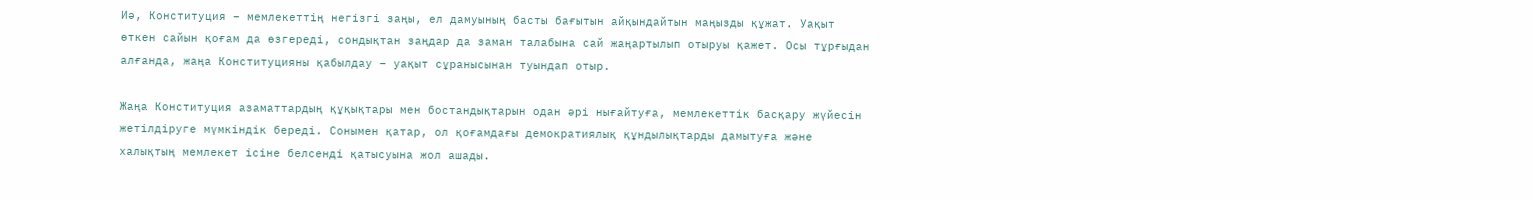Иә, Конституция – мемлекеттің негізгі заңы, ел дамуының басты бағытын айқындайтын маңызды құжат. Уақыт өткен сайын қоғам да өзгереді, сондықтан заңдар да заман талабына сай жаңартылып отыруы қажет. Осы тұрғыдан алғанда, жаңа Конституцияны қабылдау – уақыт сұранысынан туындап отыр.

Жаңа Конституция азаматтардың құқықтары мен бостандықтарын одан әрі нығайтуға, мемлекеттік басқару жүйесін жетілдіруге мүмкіндік береді. Сонымен қатар, ол қоғамдағы демократиялық құндылықтарды дамытуға және халықтың мемлекет ісіне белсенді қатысуына жол ашады.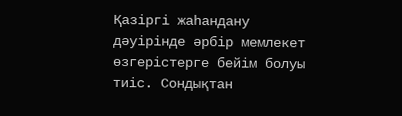Қазіргі жаһандану дәуірінде әрбір мемлекет өзгерістерге бейім болуы тиіс. Сондықтан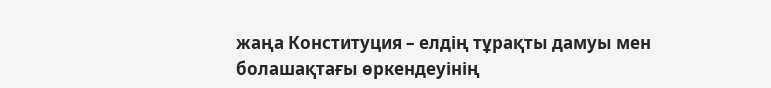жаңа Конституция – елдің тұрақты дамуы мен болашақтағы өркендеуінің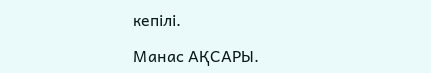кепілі.

Манас АҚСАРЫ.